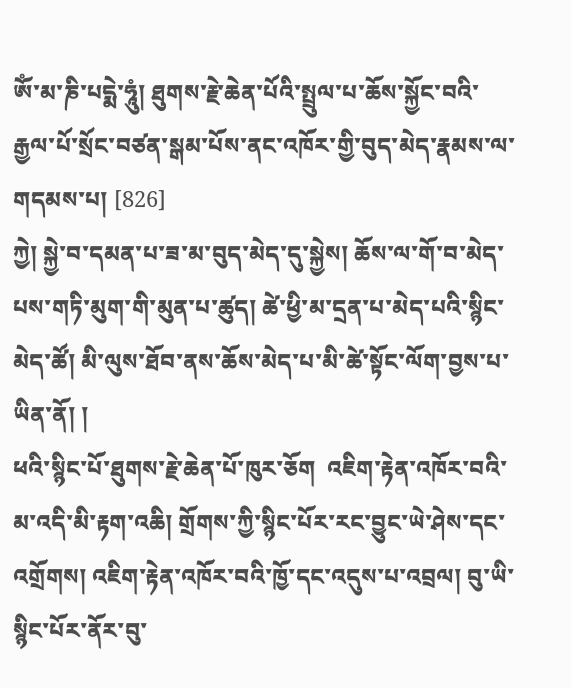ཨོཾ་མ་ཎི་པདྨེ་ཧཱུཾ། ཐུགས་རྗེ་ཆེན་པོའི་སྤྲུལ་པ་ཆོས་སྐྱོང་བའི་རྒྱལ་པོ་སྲོང་བཙན་སྒམ་པོས་ནང་འཁོར་གྱི་བུད་མེད་རྣམས་ལ་གདམས་པ། [826]
ཀྱེ། སྐྱེ་བ་དམན་པ་ཟ་མ་བུད་མེད་དུ་སྐྱེས། ཆོས་ལ་གོ་བ་མེད་པས་གཏི་མུག་གི་མུན་པ་ཚུད། ཚེ་ཕྱི་མ་དྲན་པ་མེད་པའི་སྙིང་མེད་ཚོ། མི་ལུས་ཐོབ་ནས་ཆོས་མེད་པ་མི་ཚེ་སྟོང་ལོག་བྱས་པ་ཡིན་ནོ། །
ཕའི་སྙིང་པོ་ཐུགས་རྗེ་ཆེན་པོ་ཁུར་ཅོག  འཇིག་རྟེན་འཁོར་བའི་མ་འདི་མི་རྟག་འཆི། གྲོགས་ཀྱི་སྙིང་པོར་རང་བྱུང་ཡེ་ཤེས་དང་འགྲོགས། འཇིག་རྟེན་འཁོར་བའི་ཁྱོ་དང་འདུས་པ་འབྲལ། བུ་ཡི་སྙིང་པོར་ནོར་བུ་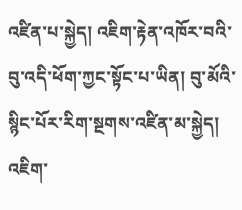འཛིན་པ་སྐྱེད། འཇིག་རྟེན་འཁོར་བའི་བུ་འདི་ཕོག་ཀྱང་སྟོང་པ་ཡིན། བུ་མོའི་སྙིང་པོར་རིག་སྔགས་འཛིན་མ་སྐྱེད། འཇིག་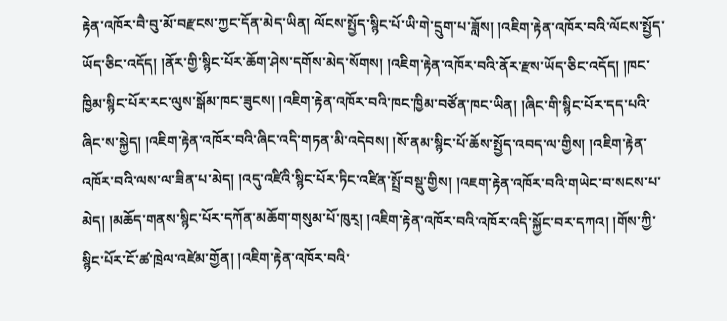རྟེན་འཁོར་བཻ་བུ་མོ་བརྫངས་ཀྱང་དོན་མེད་ཡིན། ལོངས་སྤྱོད་སྙིང་པོ་ཡི་གེ་དྲུག་པ་ཟློས། །འཇིག་རྟེན་འཁོར་བའི་ལོངས་སྤྱོད་ཡོད་ཅིང་འདོད། །ནོར་གྱི་སྙིང་པོར་ཆོག་ཤེས་དགོས་མེད་སོགས། །འཇིག་རྟེན་འཁོར་བའི་ནོར་རྫས་ཡོད་ཅིང་འདོད། །ཁང་ཁྱིམ་སྙིང་པོར་རང་ལུས་སྒོམ་ཁང་ཟུངས། །འཇིག་རྟེན་འཁོར་བའི་ཁང་ཁྱིམ་བཙོན་ཁང་ཡིན། །ཞིང་གི་སྙིང་པོར་དད་པའི་ཞིང་ས་སྐྱེད། །འཇིག་རྟེན་འཁོར་བའི་ཞིང་འདི་གཏན་མི་འདེབས། །སོ་ནམ་སྙིང་པོ་ཆོས་སྤྱོད་འབད་ལ་གྱིས། །འཇིག་རྟེན་འཁོར་བའི་ལས་ལ་ཟིན་པ་མེད། །འདུ་འཛིའི་སྙིང་པོར་ཏིང་འཛིན་སྤྲོ་བསྡུ་གྱིས། །འཇག་རྟེན་འཁོར་བའི་གཡེང་བ་སངས་པ་མེད། །མཆོད་གནས་སྙིང་པོར་དཀོན་མཆོག་གསུམ་པོ་ཁུར྄། །འཇིག་རྟེན་འཁོར་བའི་འཁོར་འདི་སྐྱོང་བར་དཀའ། །གོས་ཀྱི་སྙིང་པོར་ངོ་ཚ་ཁྲེལ་འཛེམ་གྱོན། །འཇིག་རྟེན་འཁོར་བའི་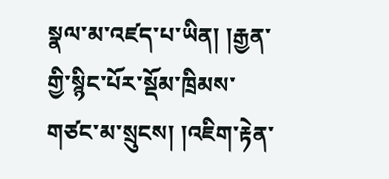སྣལ་མ་འཛད་པ་ཡིན། །རྒྱན་གྱི་སྙིང་པོར་སྡོམ་ཁྲིམས་གཙང་མ་སྲུངས། །འཇིག་རྟེན་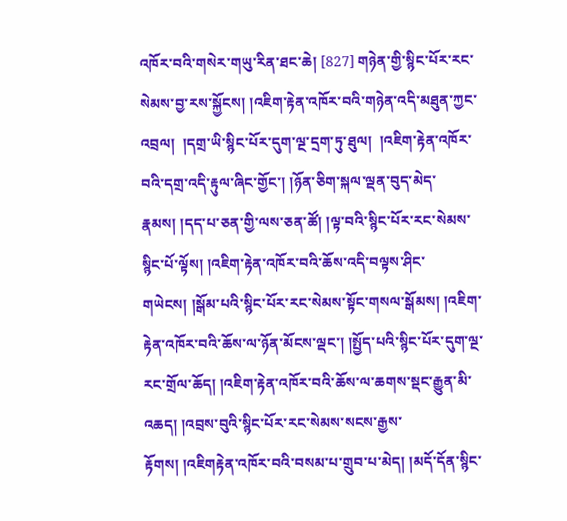འཁོར་བའི་གསེར་གཡུ་རིན་ཐང་ཆེ། [827] གཉེན་གྱི་སྙིང་པོར་རང་སེམས་བྱ་རས་སྐྱོངས། །འཇིག་རྟེན་འཁོར་བའི་གཉེན་འདི་མཐུན་ཀྱང་འབྲལ།  །དགྲ་ཡི་སྙིང་པོར་དུག་ལྔ་དྲག་ཏུ་ཐུལ།  །འཇིག་རྟེན་འཁོར་བའི་དགྲ་འདི་རྟུལ་ཞིང་གྱོང་། །ཉོན་ཅིག་སྐལ་ལྡན་བུད་མེད་རྣམས། །དད་པ་ཅན་གྱི་ལས་ཅན་ཚོ། །ལྟ་བའི་སྙིང་པོར་རང་སེམས་སྙིང་པོ་ལྟོས། །འཇིག་རྟེན་འཁོར་བའི་ཆོས་འདི་བལྟས་ཤིང་གཡེངས། །སྒོམ་པའི་སྙིང་པོར་རང་སེམས་སྟོང་གསལ་སྒོམས། །འཇིག་རྟེན་འཁོར་བའི་ཆོས་ལ་ཉོན་མོངས་ལྡང་། །སྤྱོད་པའི་སྙིང་པོར་དུག་ལྔ་རང་གྲོལ་ཆོད། །འཇིག་རྟེན་འཁོར་བའི་ཆོས་ལ་ཆགས་སྡང་རྒྱུན་མི་འཆད། །འབྲས་བུའི་སྙིང་པོར་རང་སེམས་སངས་རྒྱས་རྟོགས། །འཇིགརྟེན་འཁོར་བའི་བསམ་པ་གྲུབ་པ་མེད། །མདོ་དོན་སྙིང་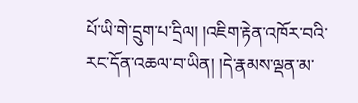པོ་ཡི་གེ་དྲུག་པ་དྲིལ། །འཇིག་རྟེན་འཁོར་བའི་རང་དོན་འཆལ་བ་ཡིན། །དེ་རྣམས་ལྡན་མ་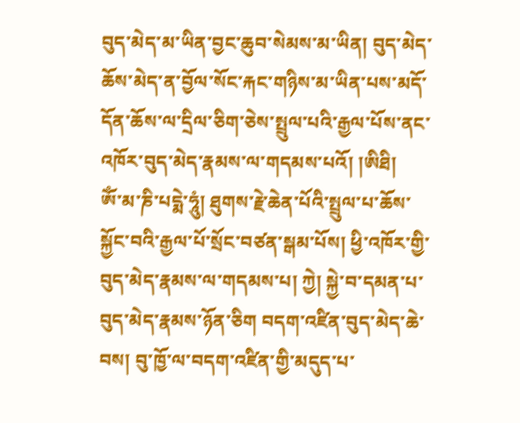བུད་མེད་མ་ཡིན་བྱང་ཆུབ་སེམས་མ་ཡིན། བུད་མེད་ཆོས་མེད་ན་བྱོལ་སོང་རྐང་གཉིས་མ་ཡིན་པས་མདོ་དོན་ཆོས་ལ་དྲིལ་ཅིག་ཅེས་སྤྲུལ་པའི་རྒྱལ་པོས་ནང་འཁོར་བུད་མེད་རྣམས་ལ་གདམས་པའོ། །ཨིཐི།
ཨོཾ་མ་ཎི་པདྨེ་ཧཱུཾ། ཐུགས་རྗེ་ཆེན་པོའི་སྤྲུལ་པ་ཆོས་སྐྱོང་བའི་རྒྱལ་པོ་སྲོང་བཙན་སྒམ་པོས། ཕྱི་འཁོར་གྱི་བུད་མེད་རྣམས་ལ་གདམས་པ། ཀྱེ། སྐྱེ་བ་དམན་པ་བུད་མེད་རྣམས་ཉོན་ཅིག བདག་འཛིན་བུད་མེད་ཆེ་བས། བུ་ཁྱོ་ལ་བདག་འཛིན་གྱི་མདུད་པ་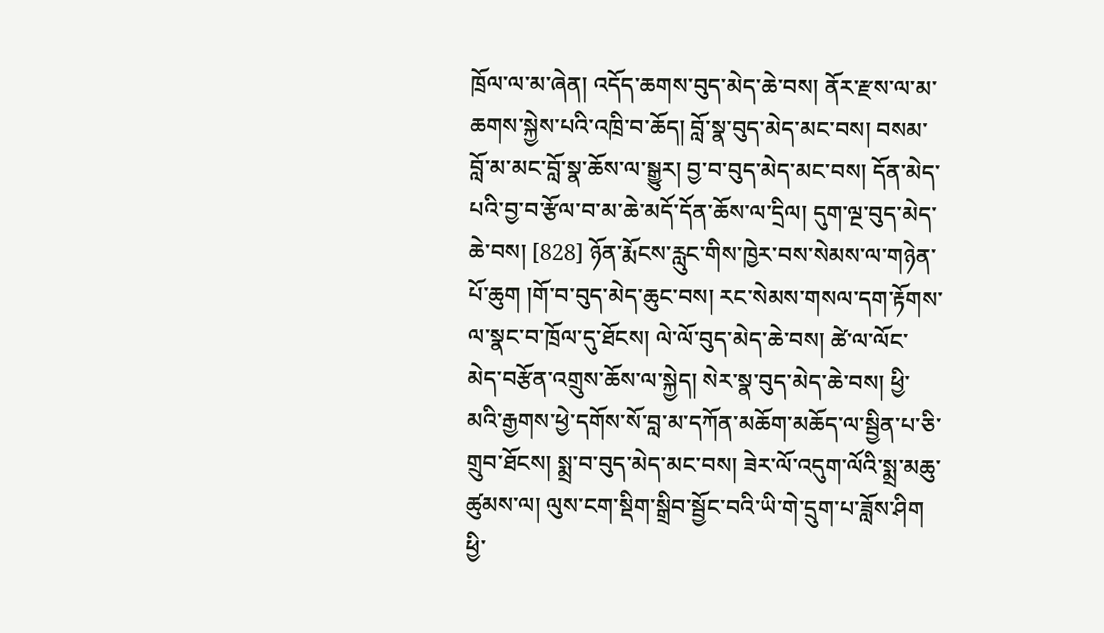ཁྲོལ་ལ་མ་ཞེན། འདོད་ཆགས་བུད་མེད་ཆེ་བས། ནོར་རྫས་ལ་མ་ཆགས་སྐྱེས་པའི་འཁྲི་བ་ཆོད། བློ་སྣ་བུད་མེད་མང་བས། བསམ་བློ་མ་མང་བློ་སྣ་ཆོས་ལ་སྒྱུར། བྱ་བ་བུད་མེད་མང་བས། དོན་མེད་པའི་བྱ་བ་རྩོལ་བ་མ་ཆེ་མདོ་དོན་ཆོས་ལ་དྲིལ། དུག་ལྔ་བུད་མེད་ཆེ་བས། [828] ཉོན་རྨོངས་རླུང་གིས་ཁྱེར་བས་སེམས་ལ་གཉེན་པོ་ཆུག །གོ་བ་བུད་མེད་ཆུང་བས། རང་སེམས་གསལ་དག་རྟོགས་ལ་སྣང་བ་ཁྲོལ་དུ་ཐོངས། ལེ་ལོ་བུད་མེད་ཆེ་བས། ཚེ་ལ་ལོང་མེད་བརྩོན་འགྲུས་ཆོས་ལ་སྐྱེད། སེར་སྣ་བུད་མེད་ཆེ་བས། ཕྱི་མའི་རྒྱགས་ཕྱེ་དགོས་སོ་བླ་མ་དཀོན་མཆོག་མཆོད་ལ་སྦྱིན་པ་ཅི་གྲུབ་ཐོངས། སྨྲ་བ་བུད་མེད་མང་བས། ཟེར་ལོ་འདུག་ལོའི་སྨྲ་མཆུ་ཚུམས་ལ། ལུས་ངག་སྡིག་སྒྲིབ་སྦྱོང་བའི་ཡི་གེ་དྲུག་པ་ཟློས་ཤིག ཕྱི་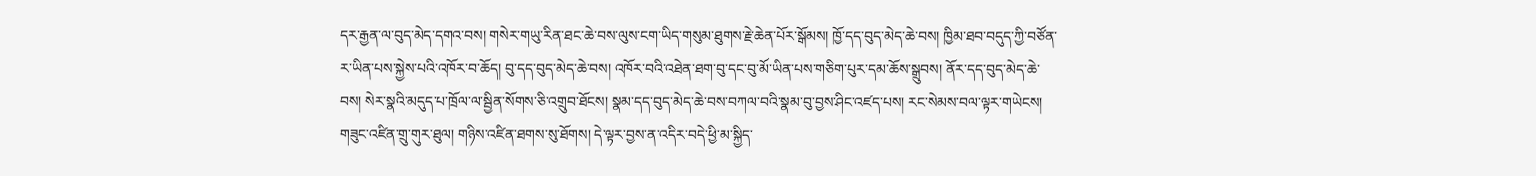དར་རྒྱན་ལ་བུད་མེད་དགའ་བས། གསེར་གཡུ་རིན་ཐང་ཆེ་བས་ལུས་ངག་ཡིད་གསུམ་ཐུགས་རྗེ་ཆེན་པོར་སྒོམས། ཁྱོ་དད་བུད་མེད་ཆེ་བས། ཁྱིམ་ཐབ་བདུད་ཀྱི་བཙོན་ར་ཡིན་པས་སྐྱེས་པའི་འཁོར་བ་ཆོད། བུ་དད་བུད་མེད་ཆེ་བས། འཁོར་བའི་འཐེན་ཐག་བུ་དང་བུ་མོ་ཡིན་པས་གཅིག་པུར་དམ་ཆོས་སྒྲུབས། ནོར་དད་བུད་མེད་ཆེ་བས། སེར་སྣའི་མདུད་པ་ཁྲོལ་ལ་སྦྱིན་སོགས་ཅི་འགྲུབ་ཐོངས། སྣམ་དད་བུད་མེད་ཆེ་བས་བཀལ་བའི་སྣམ་བུ་བྱས་ཤིང་འཛད་པས། རང་སེམས་བལ་ལྟར་གཡེངས། གཟུང་འཛིན་གྲུ་གུར་ཐུལ། གཉིས་འཛིན་ཐགས་སུ་ཐོགས། དེ་ལྟར་བྱས་ན་འདིར་བདེ་ཕྱི་མ་སྐྱིད་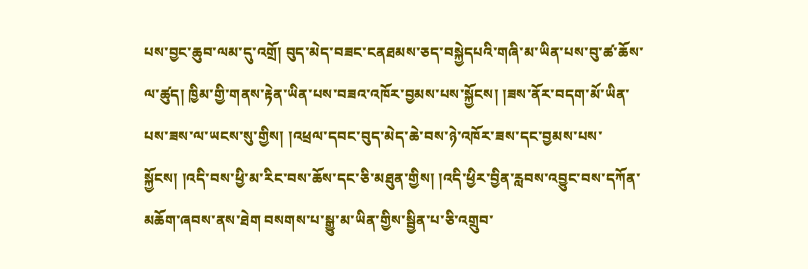པས་བྱང་ཆུབ་ལམ་དུ་འགྲོ། བུད་མེད་བཟང་ངནཐམས་ཅད་བསྐྱེདཔའི་གཞི་མ་ཡིན་པས་བུ་ཚ་ཆོས་ལ་ཚུད། ཁྱིམ་གྱི་གནས་རྟེན་ཡིན་པས་བཟའ་འཁོར་བྱམས་པས་སྐྱོངས། །ཟས་ནོར་བདག་མོ་ཡིན་པས་ཟས་ལ་ཡངས་སུ་གྱིས། །འཕྲལ་དབང་བུད་མེད་ཆེ་བས་ཉེ་འཁོར་ཟས་དང་བྱམས་པས་སྐྱོངས། །འདི་བས་ཕྱི་མ་རིང་བས་ཆོས་དང་ཅི་མཐུན་གྱིས། །འདི་ཕྱིར་བྱིན་རླབས་འབྱུང་བས་དཀོན་མཆོག་ཞབས་ནས་ཐེག བསགས་པ་སྒྱུ་མ་ཡིན་གྱིས་སྦྱིན་པ་ཅི་འགྲུབ་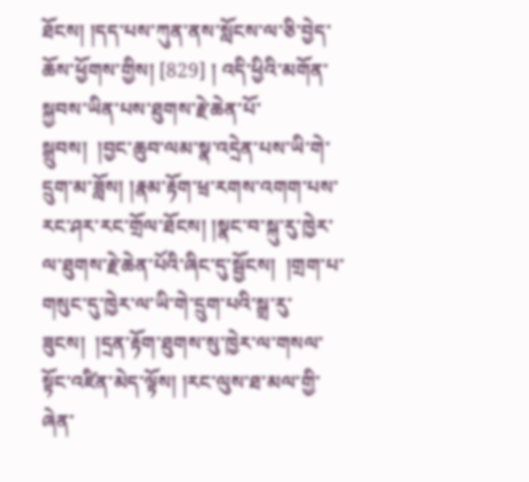ཐོངས། །དད་པས་ཀུན་ནས་སློངས་ལ་ཅི་བྱེད་ཆོས་ཕྱོགས་གྱིས། [829] ། འདི་ཕྱིའི་མགོན་སྐྱབས་ཡིན་པས་ཐུགས་རྗེ་ཆེན་པོ་སྒྲུབས།  །བྱང་ཆུབ་ལམ་སྣ་འདྲེན་པས་ཡི་གེ་དྲུག་མ་ཟློས། །རྣམ་རྟོག་ཕྲ་རགས་འགག་པས་རང་ཤར་རང་གྲོལ་ཐོངས། །སྣང་བ་སྐུ་རུ་ཁྱེར་ལ་ཐུགས་རྗེ་ཆེན་པོའི་ཞིང་དུ་སྦྱོངས།  །གྲག་པ་གསུང་དུ་ཁྱེར་ལ་ཡི་གེ་དྲུག་པའི་སྒྲ་རུ་ཟུངས།  །དྲན་རྟོག་ཐུགས་སུ་ཁྱེར་ལ་གསལ་སྟོང་འཛིན་མེད་ལྟོས། །རང་ལུས་ཐ་མལ་གྱི་ཞེན་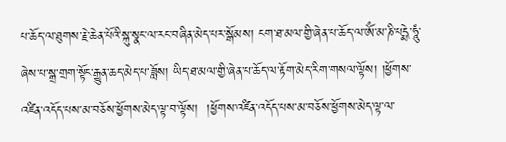པ་ཆོད་ལ་ཐུགས་རྗེ་ཆེན་པོའི་སྐུ་སྣང་ལ་རང་བཞིན་མེད་པར་སྒོམས། ངག་ཐ་མལ་གྱི་ཞེན་པ་ཆོད་ལ་ཨོཾ་མ་ཎི་པདྨེ་ཧཱུཾ་ཞེས་པ་སྒྲ་གྲག་སྟོང་རྒྱུན་ཆད་མེད་པ་ཟློས། ཡིད་ཐ་མལ་གྱི་ཞེན་པ་ཆོད་ལ་རྟོག་མེད་རིག་གསལ་ལྟོས། །ཕྱོགས་འཛིན་འདོད་པས་མ་བཅོས་ཕྱོགས་མེད་ལྟ་བ་ལྟོས།  །ཕྱོགས་འཛིན་འདོད་པས་མ་བཅོས་ཕྱོགས་མེད་ལྟ་ལ་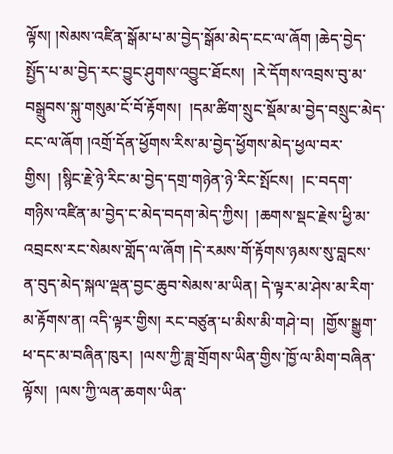ལྟོས། །སེམས་འཛིན་སྒོམ་པ་མ་བྱེད་སྒོམ་མེད་ངང་ལ་ཞོག །ཆེད་བྱེད་སྤྱོད་པ་མ་བྱེད་རང་བྱུང་ཤུགས་འབྱུང་ཐོངས།  །རེ་དོགས་འབྲས་བུ་མ་བསྒྲུབས་སྐུ་གསུམ་ངོ་བོ་རྟོགས།  །དམ་ཚིག་སྲུང་སྡོམ་མ་བྱེད་བསྲུང་མེད་ངང་ལ་ཞོག །འགྲོ་དོན་ཕྱོགས་རིས་མ་བྱེད་ཕྱོགས་མེད་ཕྱལ་བར་གྱིས།  །སྙིང་རྗེ་ཉེ་རིང་མ་བྱེད་དགྲ་གཉེན་ཉེ་རིང་སྤོངས།  །ང་བདག་གཉིས་འཛིན་མ་བྱེད་ང་མེད་བདག་མེད་ཀྱིས།  །ཆགས་སྡང་རྗེས་ཕྱི་མ་འབྲངས་རང་སེམས་གློད་ལ་ཞོག །དེ་རམས་གོ་རྟོགས་ཉམས་སུ་བླངས་ན་བུད་མེད་སྐལ་ལྡན་བྱང་ཆུབ་སེམས་མ་ཡིན། དེ་ལྟར་མ་ཤེས་མ་རིག་མ་རྟོགས་ན། འདི་ལྟར་གྱིས། རང་བཙུན་པ་མིས་མི་གཤེ་བ།  །གྱོས་སྒྱུག་ཕ་དང་མ་བཞིན་ཁུར།  །ལས་ཀྱི་ཟླ་གྲོགས་ཡིན་གྱིས་ཁྱོ་ལ་མིག་བཞིན་ལྟོས།  །ལས་ཀྱི་ལན་ཆགས་ཡིན་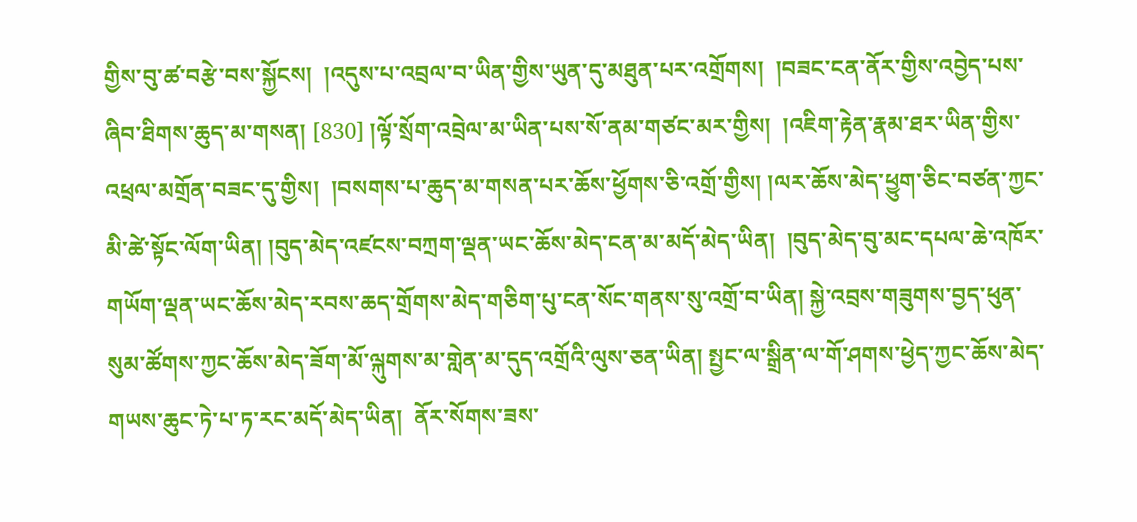གྱིས་བུ་ཚ་བརྩེ་བས་སྐྱོངས།  །འདུས་པ་འབྲལ་བ་ཡིན་གྱིས་ཡུན་དུ་མཐུན་པར་འགྲོགས།  །བཟང་ངན་ནོར་གྱིས་འབྱེད་པས་ཞིབ་ཐིགས་ཆུད་མ་གསན། [830] །ལྟོ་སྲོག་འབྲེལ་མ་ཡིན་པས་སོ་ནམ་གཙང་མར་གྱིས།  །འཇིག་རྟེན་རྣམ་ཐར་ཡིན་གྱིས་འཕྲལ་མགྲོན་བཟང་དུ་གྱིས།  །བསགས་པ་ཆུད་མ་གསན་པར་ཆོས་ཕྱོགས་ཅི་འགྲོ་གྱིས། །ལར་ཆོས་མེད་ཕྱུག་ཅིང་བཙན་ཀྱང་མི་ཚེ་སྟོང་ལོག་ཡིན། །བུད་མེད་འཛངས་བཀྲག་ལྡན་ཡང་ཆོས་མེད་ངན་མ་མདོ་མེད་ཡིན།  །བུད་མེད་བུ་མང་དཔལ་ཆེ་འཁོར་གཡོག་ལྡན་ཡང་ཆོས་མེད་རབས་ཆད་གྲོགས་མེད་གཅིག་པུ་ངན་སོང་གནས་སུ་འགྲོ་བ་ཡིན། སྐྱེ་འབྲས་གཟུགས་བྱད་ཕུན་སུམ་ཚོགས་ཀྱང་ཆོས་མེད་ཟོག་མོ་ལྐུགས་མ་གླེན་མ་དུད་འགྲོའི་ལུས་ཅན་ཡིན། སྤྱང་ལ་སྒྲིན་ལ་གོ་ཤགས་ཕྱེད་ཀྱང་ཆོས་མེད་གཡས་ཆུང་ཏེ་པ་ཏ་རང་མདོ་མེད་ཡིན།  ནོར་སོགས་ཟས་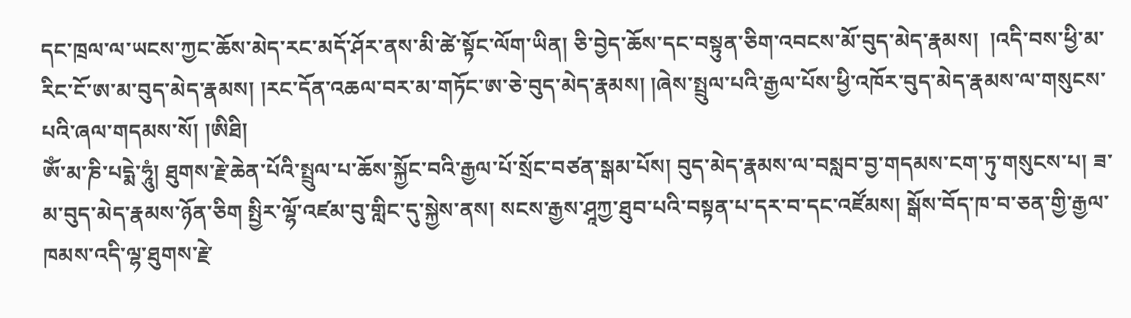དང་ཁྲལ་ལ་ཡངས་ཀྱང་ཆོས་མེད་རང་མདོ་ཤོར་ནས་མི་ཚེ་སྟོང་ལོག་ཡིན། ཅི་བྱེད་ཆོས་དང་བསྟུན་ཅིག་འབངས་མོ་བུད་མེད་རྣམས།  །འདི་བས་ཕྱི་མ་རིང་ངོ་ཨ་མ་བུད་མེད་རྣམས། །རང་དོན་འཆལ་བར་མ་གཏོང་ཨ་ཅེ་བུད་མེད་རྣམས། །ཞེས་སྤྲུལ་པའི་རྒྱལ་པོས་ཕྱི་འཁོར་བུད་མེད་རྣམས་ལ་གསུངས་པའི་ཞལ་གདམས་སོ། །ཨིཐི།
ཨོཾ་མ་ཎི་པདྨེ་ཧཱུཾ། ཐུགས་རྗེ་ཆེན་པོའི་སྤྲུལ་པ་ཆོས་སྐྱོང་བའི་རྒྱལ་པོ་སྲོང་བཙན་སྒམ་པོས། བུད་མེད་རྣམས་ལ་བསླབ་བྱ་གདམས་ངག་ཏུ་གསུངས་པ། ཟ་མ་བུད་མེད་རྣམས་ཉོན་ཅིག སྤྱིར་ལྷོ་འཛམ་བུ་གླིང་དུ་སྐྱེས་ནས། སངས་རྒྱས་ཤཱཀྱ་ཐུབ་པའི་བསྟན་པ་དར་བ་དང་འཛོམས། སྒོས་བོད་ཁ་བ་ཅན་གྱི་རྒྱལ་ཁམས་འདི་ལྷ་ཐུགས་རྗེ་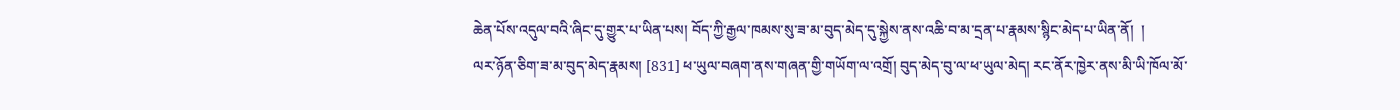ཆེན་པོས་འདུལ་བའི་ཞིང་དུ་གྱུར་པ་ཡིན་པས། བོད་ཀྱི་རྒྱལ་ཁམས་སུ་ཟ་མ་བུད་མེད་དུ་སྐྱེས་ནས་འཆི་བ་མ་དྲན་པ་རྣམས་སྙིང་མེད་པ་ཡིན་ནོ།  །
ལར་ཉོན་ཅིག་ཟ་མ་བུད་མེད་རྣམས། [831] ཕ་ཡུལ་བཞག་ནས་གཞན་གྱི་གཡོག་ལ་འགྲོ། བུད་མེད་བུ་ལ་ཕ་ཡུལ་མེད། རང་ནོར་ཁྱེར་ནས་མི་ཡི་ཁོལ་མོ་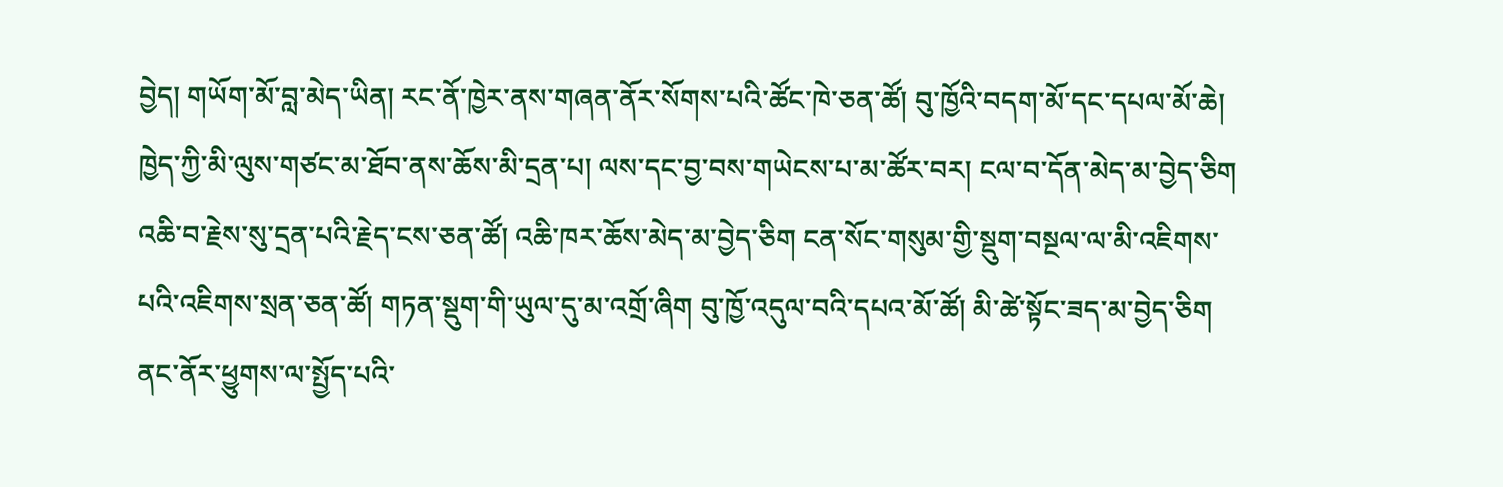བྱེད། གཡོག་མོ་བླ་མེད་ཡིན། རང་ནོ་ཁྱེར་ནས་གཞན་ནོར་སོགས་པའི་ཚོང་ཁེ་ཅན་ཚོ། བུ་ཁྱོའི་བདག་མོ་དང་དཔལ་མོ་ཆེ། ཁྱེད་ཀྱི་མི་ལུས་གཙང་མ་ཐོབ་ནས་ཆོས་མི་དྲན་པ། ལས་དང་བྱ་བས་གཡེངས་པ་མ་ཚོར་བར། ངལ་བ་དོན་མེད་མ་བྱེད་ཅིག འཆི་བ་རྗེས་སུ་དྲན་པའི་རྗེད་ངས་ཅན་ཚོ། འཆི་ཁར་ཆོས་མེད་མ་བྱེད་ཅིག ངན་སོང་གསུམ་གྱི་སྡུག་བསྔལ་ལ་མི་འཇིགས་པའི་འཇིགས་སྲན་ཅན་ཚོ། གཏན་སྡུག་གི་ཡུལ་དུ་མ་འགྲོ་ཞིག བུ་ཁྱོ་འདུལ་བའི་དཔའ་མོ་ཚོ། མི་ཚེ་སྟོང་ཟད་མ་བྱེད་ཅིག ནང་ནོར་ཕྱུགས་ལ་སྤྱོད་པའི་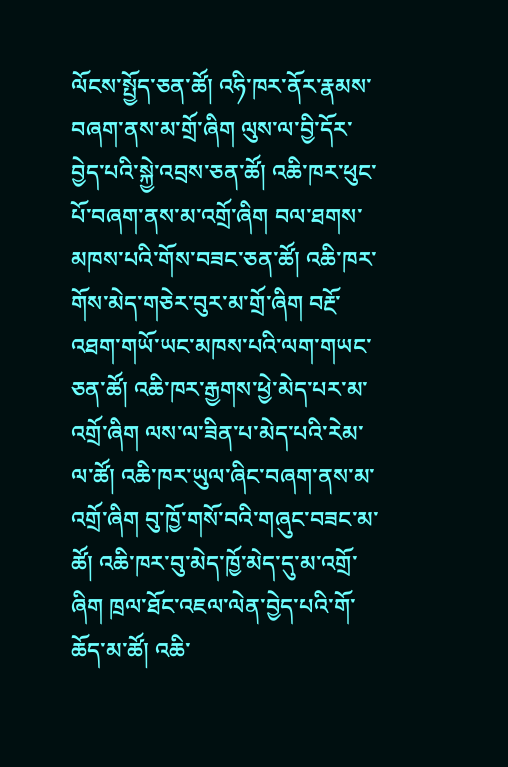ལོངས་སྤྱོད་ཅན་ཚོ། འཧི་ཁར་ནོར་རྣམས་བཞག་ནས་མ་གྲོ་ཞིག ལུས་ལ་བྱི་དོར་བྱེད་པའི་སྐྱེ་འབྲས་ཅན་ཚོ། འཆི་ཁར་ཕུང་པོ་བཞག་ནས་མ་འགྲོ་ཞིག བལ་ཐགས་མཁས་པའི་གོས་བཟང་ཅན་ཚོ། འཆི་ཁར་གོས་མེད་གཅེར་བུར་མ་གྲོ་ཞིག བརྔོ་འཐག་གཡོ་ཡང་མཁས་པའི་ལག་གཡང་ཅན་ཚོ། འཆི་ཁར་རྒྱགས་ཕྱེ་མེད་པར་མ་འགྲོ་ཞིག ལས་ལ་ཟིན་པ་མེད་པའི་རེམ་ལ་ཚོ། འཆི་ཁར་ཡུལ་ཞིང་བཞག་ནས་མ་འགྲོ་ཞིག བུ་ཁྱོ་གསོ་བའི་གཞུང་བཟང་མ་ཚོ། འཆི་ཁར་བུ་མེད་ཁྱོ་མེད་དུ་མ་འགྲོ་ཞིག ཁྲལ་ཐོང་འཇལ་ལེན་བྱེད་པའི་གོ་ཆོད་མ་ཚོ། འཆི་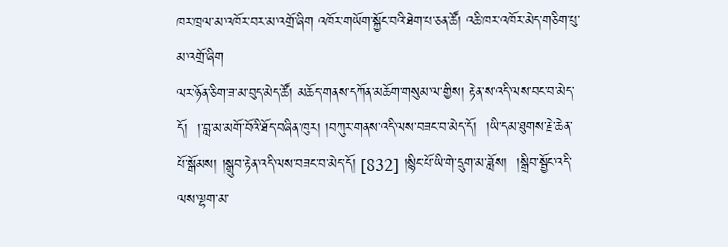ཁར་ཁྲལ་མ་འཁོར་བར་མ་འགྲོ་ཞིག འཁོར་གཡོག་སྐྱོང་བའི་ཐེག་པ་ཅན་ཚོ། འཆི་ཁར་འཁོར་མེད་གཅིག་པུ་མ་འགྲོ་ཞིག
ལར་ཉོན་ཅིག་ཟ་མ་བུད་མེད་ཚོ། མཆོད་གནས་དཀོན་མཆོག་གསུམ་ལ་གྱིས། རྟེན་ས་འདི་ལས་བང་བ་མེད་དོ།  །་བླ་མ་མགོ་བོའི་ཐོད་བཞིན་ཁུར། །བཀུར་གནས་འདི་ལས་བཟང་བ་མེད་དོ།  །ཡི་དམ་ཐུགས་རྗེ་ཆེན་པོ་སྒོམས། །སྒྲུབ་རྟེན་འདི་ལས་བཟང་བ་མེད་དོ། [832] །སྙིང་པོ་ཡི་གེ་དྲུག་མ་ཟློས།  །སྒྲིབ་སྦྱོང་འདི་ལས་ལྷག་མ་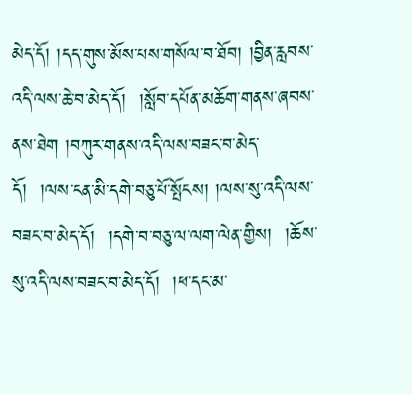མེད་དོ། །དད་གུས་མོས་པས་གསོལ་བ་ཐོབ། །བྱིན་རླབས་འདི་ལས་ཆེ་བ་མེད་དོ།  །སློབ་དཔོན་མཆོག་གནས་ཞབས་ནས་ཐེག །བཀུར་གནས་འདི་ལས་བཟང་བ་མེད་དོ།  །ལས་ངན་མི་དགེ་བཅུ་པོ་སྤོངས། །ལས་སུ་འདི་ལས་བཟང་བ་མེད་དོ།  །དགེ་བ་བཅུ་ལ་ལག་ལེན་གྱིས།  །ཆོས་སུ་འདི་ལས་བཟང་བ་མེད་དོ།  །ཕ་དང་མ་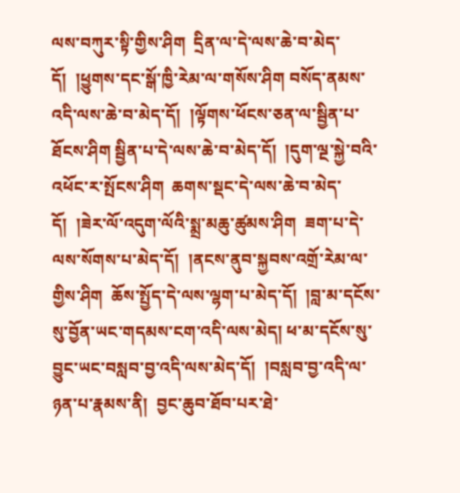ལས་བཀུར་སྟི་གྱིས་ཤིག  དྲིན་ལ་དེ་ལས་ཆེ་བ་མེད་དོ།  །ཕྱུགས་དང་སྒོ་ཁྱི་རེམ་ལ་གསོས་ཤིག བསོད་ནམས་འདི་ལས་ཆེ་བ་མེད་དོ།  །ལྟོགས་ཕོངས་ཅན་ལ་སྦྱིན་པ་ཐོངས་ཤིག སྦྱིན་པ་དེ་ལས་ཆེ་བ་མེད་དོ།  །དུག་ལྔ་སྐྱེ་བའི་འཕོང་ར་སྤོངས་ཤིག  ཆགས་སྡང་དེ་ལས་ཆེ་བ་མེད་དོ།  །ཟེར་ལོ་འདུག་ལོའི་སྨྲ་མཆུ་ཚུམས་ཤིག  ཟག་པ་དེ་ལས་སོགས་པ་མེད་དོ།  །ནངས་ནུབ་སྐྱབས་འགྲོ་རེམ་ལ་གྱིས་ཤིག  ཆོས་སྤྱོད་དེ་ལས་ལྷག་པ་མེད་དོ།  །བླ་མ་དངོས་སུ་བྱོན་ཡང་གདམས་ངག་འདི་ལས་མེད། ཕ་མ་དངོས་སུ་བྱུང་ཡང་བསླབ་བྱ་འདི་ལས་མེད་དོ།  །བསླབ་བྱ་འདི་ལ་ཉན་པ་རྣམས་ནི།  བྱང་ཆུབ་ཐོབ་པར་ཐེ་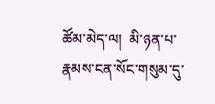ཚོམ་མེད་ལ།  མི་ཉན་པ་རྣམས་ངན་སོང་གསུམ་དུ་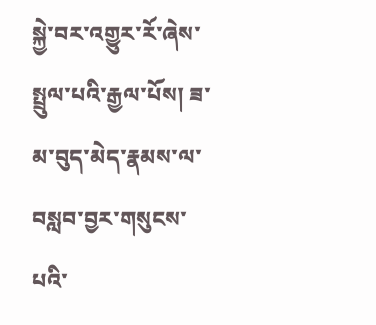སྐྱེ་བར་འགྱུར་རོ་ཞེས་སྤྲུལ་པའི་རྒྱལ་པོས། ཟ་མ་བུད་མེད་རྣམས་ལ་བསླབ་བྱར་གསུངས་པའི་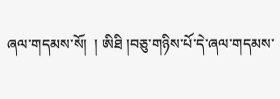ཞལ་གདམས་སོ།  ། ཨིཐི །བཅུ་གཉིས་པོ་དེ་ཞལ་གདམས་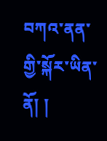བཀའ་ནན་གྱི་སྐོར་ཡིན་ནོ། །